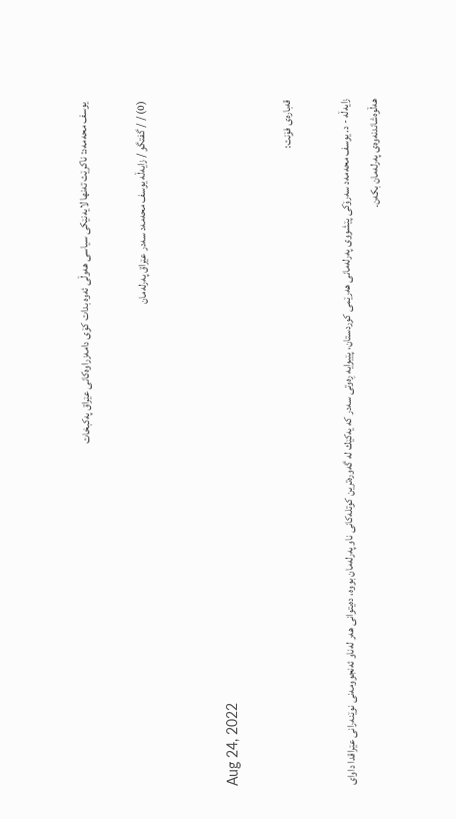یوسف محەمەد: ناكرێت ته‌نها لایه‌نێكی سیاسی هه‌وڵی ئه‌وه‌ بدات كۆی دامه‌زراوه‌كانی عێراق په‌كبخات

(0) / / گفتگو / زایەڵە یوسف محەمەد سەدر عێراق پەرلەمان


Aug 24, 2022

قەبارەی فۆنت:

زایەڵە - د. یوسف محەمەد سەرۆکی پێشووی پەرلەمانی هەرێمی کوردستان، پێیوایه‌ ڕه‌وتی سه‌در كه‌ یه‌كێك‌ له‌ گه‌وره‌ترین كوتله‌كانی ناو په‌رله‌مان بووه‌، ده‌یتوانی هه‌ر له‌ناو ئه‌نجوومه‌نی نوێنه‌رانی عێراقدا داوای هه‌ڵوه‌شاندنه‌وه‌ی په‌رله‌مان بكه‌ن.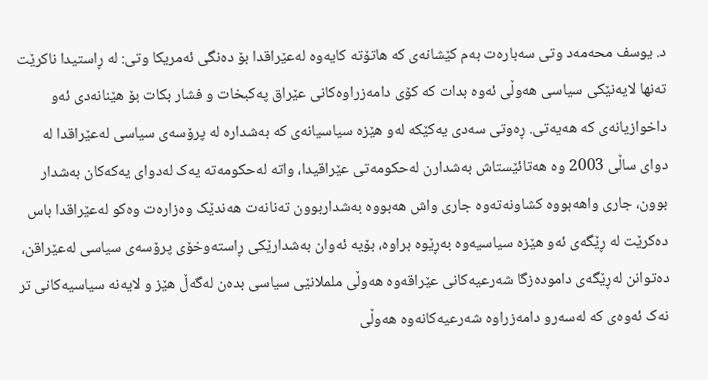د. یوسف محەمەد وتی سه‌باره‌ت به‌م كێشانه‌ی كه‌ هاتۆته‌ كایه‌وه‌ له‌عێراقدا بۆ دەنگی ئەمریكا وتی: له‌ ڕاستیدا ناكرێت ته‌نها لایه‌نێكی سیاسی هه‌وڵی ئه‌وه‌ بدات كه‌ كۆی دامه‌زراوه‌كانی عێراق په‌كبخات و فشار بكات بۆ هێنانه‌دی ئه‌و داخوازیانه‌ی كه‌ هه‌یه‌تی. ڕه‌وتی سه‌دی یه‌كێكه‌ له‌و هێزه‌ سیاسیانه‌ی كه‌ به‌شداره‌ له ‌پرۆسه‌ی سیاسی له‌عێراقدا له‌ دوای ساڵی 2003 وه‌ هه‌تائێستاش به‌شدارن له‌حكومه‌تی عێراقیدا، واته‌ له‌حكومه‌ته‌ یه‌ک له‌دوای یه‌كه‌كان به‌شدار بوون، جاری واهه‌بووه‌ كشاونه‌ته‌وه‌ جاری واش هه‌بووه‌ به‌شداربوون ته‌نانه‌ت هه‌ندێک وه‌زاره‌ت وه‌كو له‌عێراقدا باس ده‌كرێت له‌ ڕێگه‌ی ئه‌و هێزه‌ سیاسیه‌وه‌ به‌ڕێوه‌ براوه،‌ بۆیه‌ ئه‌وان به‌شدارێكی ڕاسته‌وخۆی پرۆسه‌ی سیاسی له‌عێراقن،‌ ده‌توانن له‌ڕێگه‌ی داموده‌زگا شه‌رعیه‌كانی عێراقه‌وه‌ هه‌وڵی ململانێی سیاسی بده‌ن له‌گه‌ڵ هێز و لایه‌نه‌ سیاسیه‌كانی تر نه‌ک ئه‌وه‌ی كه‌ له‌سه‌رو دامه‌زراوه‌ شه‌رعیه‌كانه‌وه‌ هه‌وڵی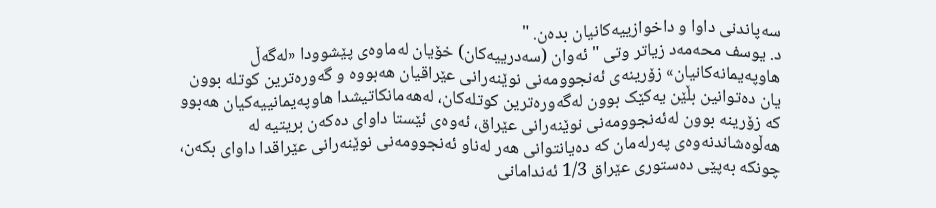سه‌پاندنی داوا و داخوازییه‌كانیان بده‌ن. "
د. یوسف محەمەد زیاتر وتی " ئه‌وان (سەدرییەکان) خۆیان له‌ماوه‌ی پێشوودا «لەگەڵ ھاوپەیمانەکانیان» زۆرینه‌ی ئه‌نجوومه‌نی نوێنه‌رانی عێراقیان هه‌بووه‌ و‌ گه‌وره‌ترین كوتله‌ بوون یان ده‌توانین بڵێن یه‌كێک بوون له‌گه‌وره‌ترین كوتله‌كان، له‌هه‌مانكاتیشدا هاوپه‌یمانییه‌كیان هه‌بوو كه‌ زۆرینه‌ بوون له‌ئه‌نجوومه‌نی نوێنه‌رانی عێراق، ئه‌وه‌ی ئێستا داوای ده‌كه‌ن بریتیه‌ له‌ هه‌ڵوه‌شاندنه‌وه‌ی په‌رله‌مان كه‌ ده‌یانتوانی هه‌ر له‌ناو ئه‌نجوومه‌نی نوێنه‌رانی عێراقدا داوای بكه‌ن، چونکە بەپێی دەستوری عێراق 1/3 ئه‌ندامانی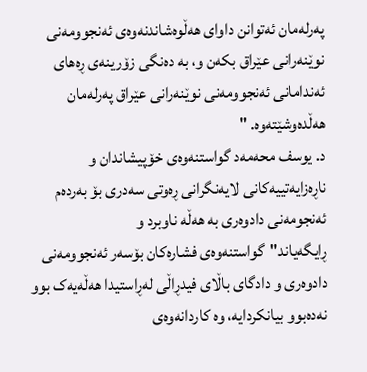په‌رله‌مان ئەتوانن داوای هه‌ڵوه‌شاندنه‌وه‌ی ئه‌نجوومه‌نی نوێنه‌رانی عێراق بكه‌ن و، به ‌ده‌نگی زۆرینه‌ی ڕه‌های ئه‌ندامانی ئه‌نجوومه‌نی نوێنه‌رانی عێراق په‌رله‌مان هه‌ڵده‌وشێته‌وه. "
د. یوسف محەمەد گواستنەوەی خۆپیشاندان و ناڕەزایەتییەکانی لایەنگرانی ڕەوتی سەدری بۆ بەردەم ئەنجومەنی دادوەری بە هەڵە ناوبرد و ڕایگەیاند"گواستنه‌وه‌ی فشاره‌كان بۆسه‌ر ئه‌نجوومه‌نی دادوه‌ری و دادگای باڵای فیدڕاڵی له‌ڕاستیدا هه‌ڵه‌یه‌ک بوو‌ نه‌ده‌بوو بیانكردایه‌، وه‌ كاردانه‌وه‌ی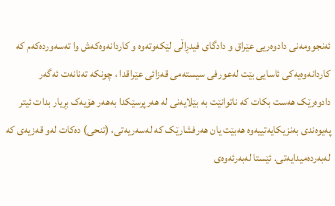ئه‌نجوومه‌نی دادوەریی عێراق و دادگای فیدڕاڵی لێكه‌وته‌وه‌ و كاردانه‌وه‌كه‌ش وا ته‌سه‌ورده‌كه‌م كه‌ كاردانه‌وه‌یه‌كی ئاسایی بێت له‌عورفی سیسته‌می قه‌زائی عێراقدا ، چونکە تەنانەت ئه‌گه‌ر دادوه‌رێک هه‌ست بكات كه‌ ناتوانێت به ‌بێلایه‌نی له‌ هه‌رپرسێكدا به‌هه‌ر هۆیه‌ک بڕیار بدات ئیتر په‌یوه‌ندی به‌نزیكایه‌تییه‌وه‌ هه‌بێت یان هه‌رفشارێک كه‌ له‌سه‌ریه‌تی، (تنحی) ده‌كات له‌و قه‌زیه‌ی كه‌ له‌به‌رده‌میدایه‌تی. ئێستا له‌به‌رئه‌وه‌ی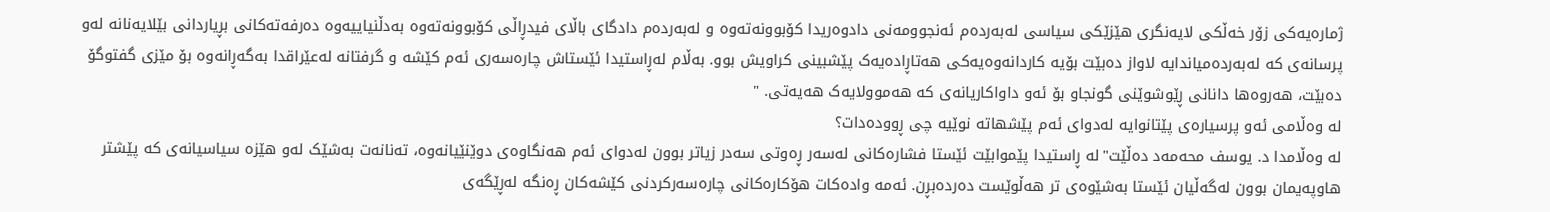ژماره‌یه‌كی زۆر خه‌ڵكی لایه‌نگری هێزێكی سیاسی له‌به‌رده‌م ئه‌نجوومه‌نی دادوه‌ریدا كۆبوونه‌ته‌وه‌ و له‌به‌رده‌م دادگای باڵای فیدڕاڵی كۆبوونه‌ته‌وه‌ به‌دڵنیاییه‌وه‌ ده‌رفه‌ته‌كانی بڕیاردانی بێلایه‌نانه‌ له‌و پرسانه‌ی كه‌ له‌به‌رده‌میاندایە لاواز ده‌بێت بۆیه‌ كاردانه‌وه‌یه‌كی هه‌تاڕاده‌یه‌ک پێشبینی كراویش بوو. به‌ڵام له‌ڕاستیدا ئێستاش چاره‌سه‌ری ئه‌م كێشه‌ و گرفتانه‌ له‌عێراقدا به‌گه‌ڕانه‌وه‌ بۆ مێزی گفتوگۆ دەبێت، هەروەها‌ دانانی ڕێوشوێنی گونجاو بۆ ئه‌و داواكاریانه‌ی كه‌ هه‌موولایه‌ک هه‌یه‌تی. "
لە وەڵامی ئەو پرسیارەی پێتانوایه‌ له‌دوای ئه‌م پێشهاته‌ نوێیه‌ چی ڕووده‌دات؟
لە وەڵامدا د. یوسف محەمەد دەڵێت"له ‌ڕاستیدا پێموابێت ئێستا فشاره‌كانی له‌سه‌ر ڕه‌وتی سه‌در زیاتر بوون له‌دوای ئه‌م هه‌نگاوه‌ی دوێنێیانەوە، ته‌نانه‌ت به‌شێک له‌و هێزه‌ سیاسیانه‌ی كه‌ پێشتر هاوپه‌یمان بوون له‌گه‌ڵیان ئێستا به‌شێوه‌ی تر هه‌ڵوێست ده‌رده‌بڕن. ئه‌مه‌ واده‌كات هۆكاره‌كانی چاره‌سه‌ركردنی كێشه‌كان ڕه‌نگه‌ له‌ڕێگه‌ی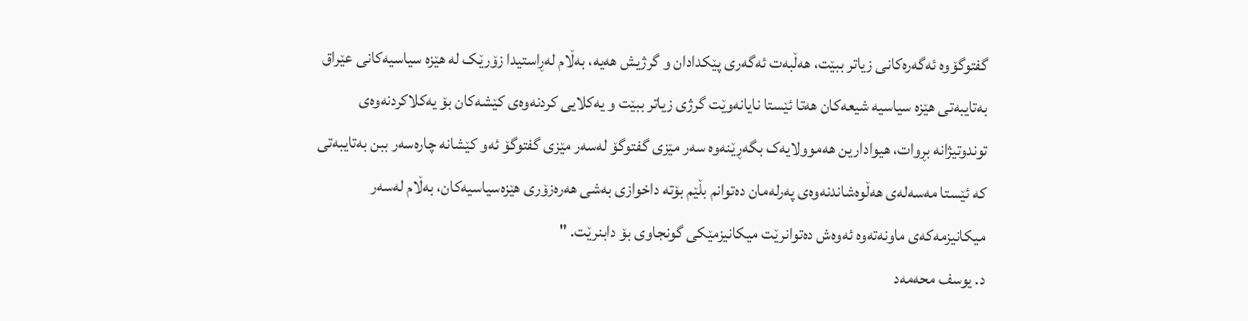گفتوگۆوه‌ ئه‌گه‌ره‌كانی زیاتر ببێت، هه‌ڵبه‌ت ئه‌گه‌ری پێكدادان و گرژیش هه‌یه،‌ به‌ڵام له‌ڕاستیدا زۆرێک له‌ هێزه ‌سیاسیه‌كانی عێراق به‌تایبه‌تی هێزه ‌سیاسیه‌ شیعه‌كان هه‌تا ئێستا نایانه‌وێت گرژی زیاتر ببێت و یه‌كلایی كردنه‌وه‌ی كێشه‌كان بۆ یه‌كلاكردنه‌وه‌ی توندوتیژانه‌ بڕوات، هیوادارین هه‌موولایه‌ک بگه‌ڕێنه‌وه‌ سه‌ر مێزی گفتوگۆ له‌سه‌ر مێزی گفتوگۆ ئه‌و كێشانه‌ چاره‌سه‌ر ببن به‌تایبه‌تی كه‌ ئێستا مه‌سه‌له‌ی هه‌ڵوه‌شاندنه‌وه‌ی په‌رله‌مان ده‌توانم بڵێم بۆته‌ داخوازی به‌شی هه‌ره‌زۆری هێزه‌سیاسیه‌كان، به‌ڵام له‌سه‌ر میكانیزمه‌كه‌ی ماونه‌ته‌وه‌ ئه‌وه‌ش ده‌توانرێت میكانیزمێكی گونجاوی بۆ دابنرێت. "
د. یوسف محەمەد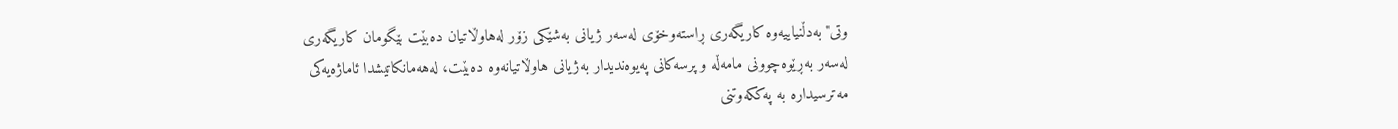وتی"به‌دڵنیاییه‌وه‌ كاریگه‌ری ڕاسته‌وخۆی له‌سه‌ر ژیانی به‌شێكی زۆر له‌هاوڵاتیان ده‌بێت بێگومان كاریگه‌ری له‌سه‌ر بەڕێوه‌چوونی مامه‌ڵه‌ و پرسه‌كانی په‌یوه‌ندیدار به‌ژیانی هاوڵاتیانه‌وه‌ ده‌بێت، له‌هه‌مانكاتیشدا ئاماژه‌یه‌كی مه‌ترسیداره‌ به‌ په‌ككه‌وتنی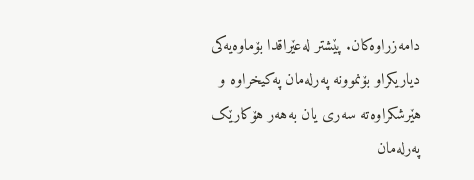دامه‌زراوه‌كان. پێشتر له‌عێراقدا بۆماوه‌یه‌كی دیاریكراو بۆنموونه‌ په‌رله‌مان په‌كیخراوه‌ و هێرشكراوه‌ته‌ سه‌ری یان به‌هه‌ر هۆكارێک په‌رله‌مان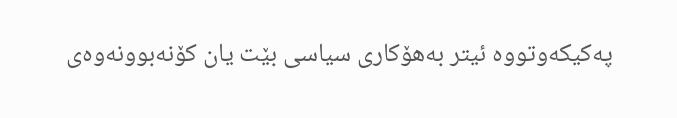په‌كیكه‌وتووه‌ ئیتر به‌هۆكاری سیاسی بێت یان كۆنه‌بوونه‌وه‌ی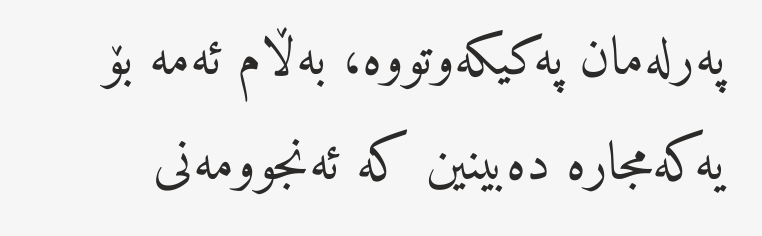په‌رله‌مان په‌كیكه‌وتووه،‌ به‌ڵام ئه‌مه‌ بۆ یه‌كه‌مجاره‌ ده‌بینین كه‌ ئه‌نجوومه‌نی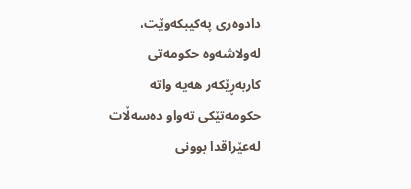دادوه‌ری په‌كیبكه‌وێت، له‌ولاشه‌وه‌ حكومه‌تی كاربه‌ڕێكه‌ر هه‌یه‌ واته‌ حكومه‌تێكی ته‌واو ده‌سه‌ڵات له‌عێراقدا بوونی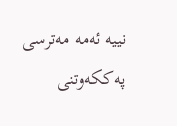نییه‌ ئه‌مه‌ مه‌ترسی په‌ككه‌وتنی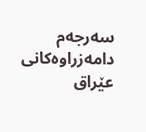سه‌رجه‌م دامه‌زراوه‌كانی عێراق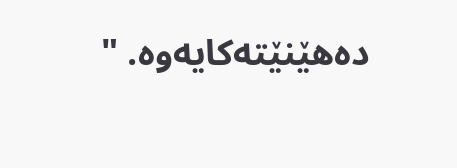ده‌هێنێته‌كایه‌وه. "